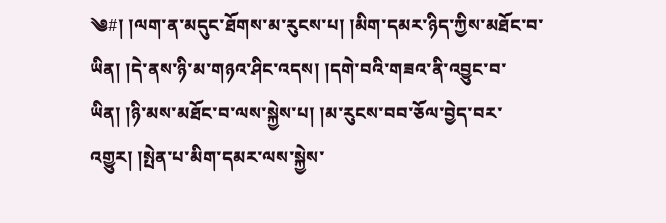༄#། །ལག་ན་མདུང་ཐོགས་མ་རུངས་པ། །མིག་དམར་ཉིད་ཀྱིས་མཐོང་བ་ཡིན། །དེ་ནས་ཉི་མ་གཉའ་ཤིང་འདས། །དགེ་བའི་གཟའ་ནི་འབྱུང་བ་ཡིན། །ཉི་མས་མཐོང་བ་ལས་སྐྱེས་པ། །མ་རུངས་བབ་ཅོལ་བྱེད་བར་འགྱུར། །སྤེན་པ་མིག་དམར་ལས་སྐྱེས་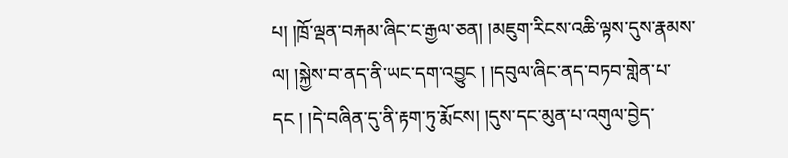པ། །ཁྲོ་ལྡན་བརྐམ་ཞིང་ང་རྒྱལ་ཅན། །མཇུག་རིངས་འཆི་ལྟས་དུས་རྣམས་ལ། །སྐྱེས་བ་ནད་ནི་ཡང་དག་འབྱུང ། །དབུལ་ཞིང་ནད་བཏབ་གླེན་པ་དང ། །དེ་བཞིན་དུ་ནི་རྟག་ཏུ་རྨོངས། །དུས་དང་མུན་པ་འགུལ་བྱེད་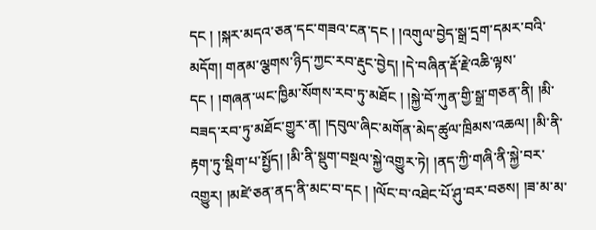དང ། །སྐར་མདའ་ཅན་དང་གཟའ་ངན་དང ། །འགུལ་བྱེད་སྒྲ་དྲག་དམར་བའི་མདོག། གནམ་ལྕགས་ཉིད་ཀྱང་རབ་རྡུང་བྱེད། །དེ་བཞིན་རྡོ་རྗེ་འཆི་ལྟས་དང ། །གཞན་ཡང་ཁྱིམ་སོགས་རབ་ཏུ་མཐོང ། །སྐྱེ་བོ་ཀུན་གྱི་སྒྲ་གཅན་ནི། །མི་བཟད་རབ་ཏུ་མཐོང་གྱུར་ན། །དབུལ་ཞིང་མགོན་མེད་ཚུལ་ཁྲིམས་འཆལ། །མི་ནི་རྟག་ཏུ་སྡིག་པ་སྤྱོད། །མི་ནི་སྡུག་བསྔལ་སྐྱེ་འགྱུར་ཏེ། །ནད་ཀྱི་གཞི་ནི་སྐྱེ་བར་འགྱུར། །མཛེ་ཅན་ནད་ནི་མང་བ་དང ། །ལོང་བ་འཐེང་པོ་ཤུ་བར་བཅས། །ཟ་མ་མ་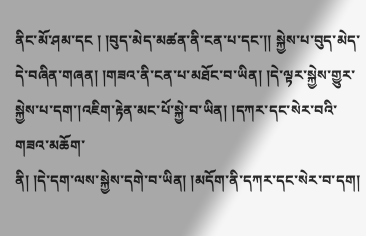ནིང་མོ་ཤམ་དང ། །བུད་མེད་མཚན་ནི་ངན་པ་དང་།། སྐྱེས་པ་བུད་མེད་དེ་བཞིན་གཞན། །གཟའ་ནི་ངན་པ་མཐོང་བ་ཡིན། །དེ་ལྟར་སྐྱེས་གྱུར་སྐྱེས་པ་དག་།འཇིག་རྟེན་མང་པོ་སྐྱེ་བ་ཡིན། །དཀར་དང་སེར་བའི་གཟའ་མཆོག་
ནི། །དེ་དག་ལས་སྐྱེས་དགེ་བ་ཡིན། །མདོག་ནི་དཀར་དང་སེར་བ་དག།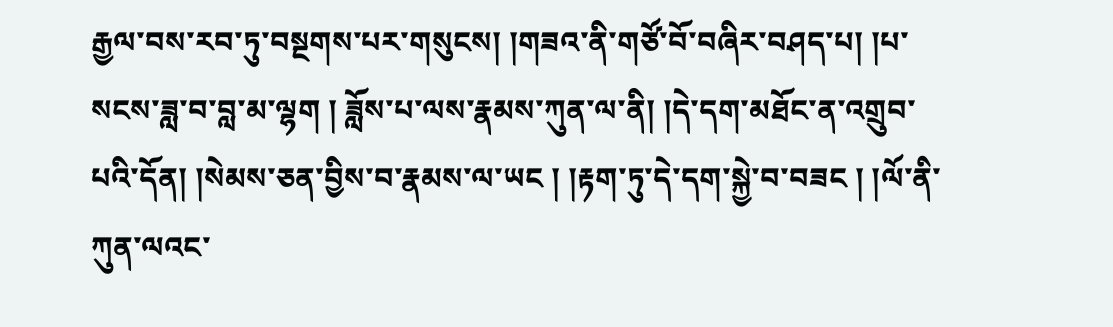རྒྱལ་བས་རབ་ཏུ་བསྔགས་པར་གསུངས། །གཟའ་ནི་གཙོ་བོ་བཞིར་བཤད་པ། །པ་སངས་ཟླ་བ་བླ་མ་ལྷག ། ཟློས་པ་ལས་རྣམས་ཀུན་ལ་ནི། །དེ་དག་མཐོང་ན་འགྲུབ་པའི་དོན། །སེམས་ཅན་བྱིས་བ་རྣམས་ལ་ཡང ། །རྟག་ཏུ་དེ་དག་སྐྱེ་བ་བཟང ། །ལོ་ནི་ཀུན་ལའང་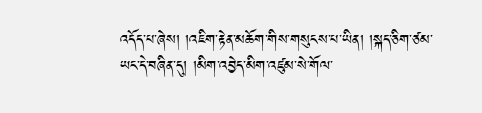འདོད་པ་ཞེས། །འཇིག་རྟེན་མཆོག་གིས་གསུངས་པ་ཡིན། །སྐད་ཅིག་ཙམ་ཡང་དེ་བཞིན་དུ། །མིག་འབྱེད་མིག་འཛུམ་སེ་གོལ་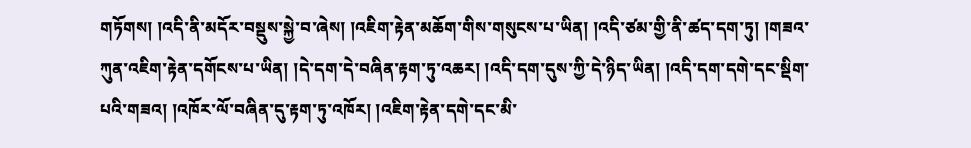གཏོགས། །འདི་ནི་མདོར་བསྡུས་སྐྱེ་བ་ཞེས། །འཇིག་རྟེན་མཆོག་གིས་གསུངས་པ་ཡིན། །འདི་ཙམ་གྱི་ནི་ཚད་དག་ཏུ། །གཟའ་ཀུན་འཇིག་རྟེན་དགོངས་པ་ཡིན། །དེ་དག་དེ་བཞིན་རྟག་ཏུ་འཆར། །འདི་དག་དུས་ཀྱི་དེ་ཉིད་ཡིན། །འདི་དག་དགེ་དང་སྡིག་པའི་གཟའ། །འཁོར་ལོ་བཞིན་དུ་རྟག་ཏུ་འཁོར། །འཇིག་རྟེན་དགེ་དང་མི་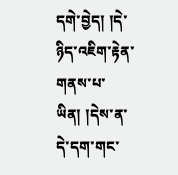དགེ་བྱེད། །དེ་ཉིད་འཇིག་རྟེན་གནས་པ་ཡིན། །དེས་ན་དེ་དག་གང་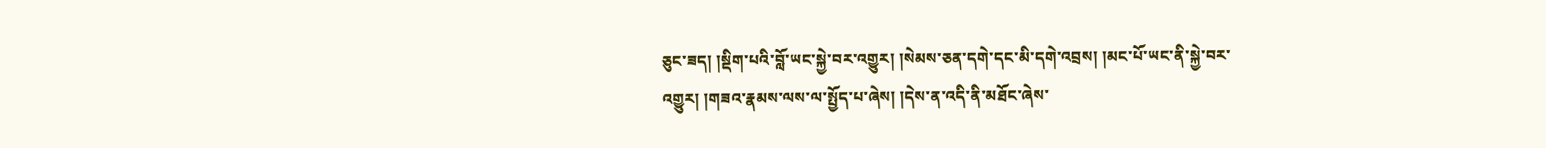ཅུང་ཟད། །སྡིག་པའི་བློ་ཡང་སྐྱེ་བར་འགྱུར། །སེམས་ཅན་དགེ་དང་མི་དགེ་འབྲས། །མང་པོ་ཡང་ནི་སྐྱེ་བར་འགྱུར། །གཟའ་རྣམས་ལས་ལ་སྤྱོད་པ་ཞེས། །དེས་ན་འདི་ནི་མཐོང་ཞེས་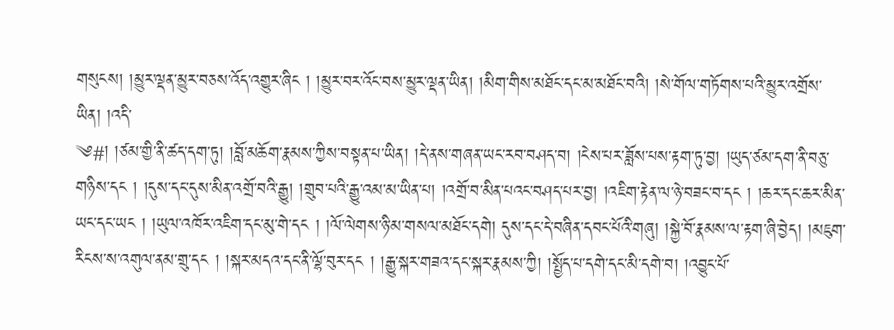གསུངས། །མྱུར་ལྡན་མྱུར་བཅས་འོད་འགྱུར་ཞིང ། །མྱུར་བར་འོང་བས་མྱུར་ལྡན་ཡིན། །མིག་གིས་མཐོང་དང་མ་མཐོང་བའི། །སེ་གོལ་གཏོགས་པའི་མྱུར་འགྲོས་ཡིན། །འདི་
༄#། །ཙམ་གྱི་ནི་ཚད་དག་ཏུ། །བློ་མཆོག་རྣམས་ཀྱིས་བསྟན་པ་ཡིན། །དེ་ནས་གཞན་ཡང་རབ་བཤད་བ། །ངེས་པར་ཟློས་པས་རྟག་ཏུ་བྱ། །ཡུད་ཙམ་དག་ནི་བཅུ་གཉིས་དང ། །དུས་དང་དུས་མིན་འགྲོ་བའི་རྒྱུ། །གྲུབ་པའི་རྒྱུ་འམ་མ་ཡིན་པ། །འགྲོ་བ་མིན་པའང་བཤད་པར་བྱ། །འཇིག་རྟེན་ལ་ཉེ་བཟང་བ་དང ། །ཆར་དང་ཆར་མིན་ཡང་དང་ཡང ། །ཡུལ་འཁོར་འཇིག་དང་མུ་གེ་དང ། །ལོ་ལེགས་ཉི་མ་གསལ་མཐོང་དགེ། དུས་དང་དེ་བཞིན་དབང་པོའི་གཞུ། །སྐྱེ་བོ་རྣམས་ལ་རྟག་ཞི་བྱེད། །མཇུག་རིངས་ས་འགུལ་ནམ་གྲུ་དང ། །སྐར་མདའ་དང་ནི་ལྷོ་བུར་དང ། །རྒྱུ་སྐར་གཟའ་དང་སྐར་རྣམས་ཀྱི། །སྤྱོད་པ་དགེ་དང་མི་དགེ་བ། །འབྱུང་པོ་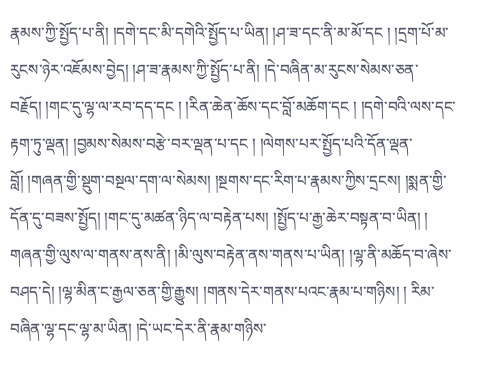རྣམས་ཀྱི་སྤྱོད་པ་ནི། །དགེ་དང་མི་དགེའི་སྤྱོད་པ་ཡིན། །ཤ་ཟ་དང་ནི་མ་མོ་དང ། །དྲག་པོ་མ་རུངས་ཉེར་འཇོམས་བྱེད། །ཤ་ཟ་རྣམས་ཀྱི་སྤྱོད་པ་ནི། །དེ་བཞིན་མ་རུངས་སེམས་ཅན་བརྗོད། །གང་དུ་ལྷ་ལ་རབ་དད་དང ། །རིན་ཆེན་ཆོས་དང་བློ་མཆོག་དང ། །དགེ་བའི་ལས་དང་རྟག་ཏུ་ལྡན། །བྱམས་སེམས་བརྩེ་བར་ལྡན་པ་དང ། །ལེགས་པར་སྤྱོད་པའི་དོན་ལྡན་བློ། །གཞན་གྱི་སྡུག་བསྔལ་དག་ལ་སེམས། །སྔགས་དང་རིག་པ་རྣམས་ཀྱིས་དྲངས། །སྨན་གྱི་དོན་དུ་བཟས་སྤྱོད། །གང་དུ་མཚན་ཉིད་ལ་བརྟེན་པས། །སྤྱོད་པ་རྒྱ་ཆེར་བསྟན་བ་ཡིན། །
གཞན་གྱི་ལུས་ལ་གནས་ནས་ནི། །མི་ལུས་བརྟེན་ནས་གནས་པ་ཡིན། །ལྷ་ནི་མཆོད་བ་ཞེས་བཤད་དེ། །ལྷ་མིན་ང་རྒྱལ་ཅན་གྱི་རྒྱུས། །གནས་དེར་གནས་པའང་རྣམ་པ་གཉིས། ། རིམ་བཞིན་ལྷ་དང་ལྷ་མ་ཡིན། །དེ་ཡང་དེར་ནི་རྣམ་གཉིས་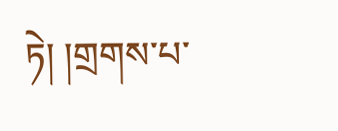ཏེ། །གྲགས་པ་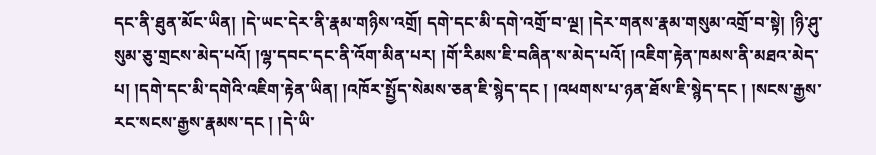དང་ནི་ཐུན་མོང་ཡིན། །དེ་ཡང་དེར་ནི་རྣམ་གཉིས་འགྲོ། དགེ་དང་མི་དགེ་འགྲོ་བ་ལྔ། །དེར་གནས་རྣམ་གསུམ་འགྲོ་བ་སྟེ། །ཉི་ཤུ་སུམ་ཅུ་གྲངས་མེད་པའོ། །ལྷ་དབང་དང་ནི་འོག་མིན་པར། །གོ་རིམས་ཇི་བཞིན་ས་མེད་པའོ། །འཇིག་རྟེན་ཁམས་ནི་མཐའ་མེད་པ། །དགེ་དང་མི་དགེའི་འཇིག་རྟེན་ཡིན། །འཁོར་སྤྱོད་སེམས་ཅན་ཇི་སྙེད་དང ། །འཕགས་པ་ཉན་ཐོས་ཇི་སྙེད་དང ། །སངས་རྒྱས་རང་སངས་རྒྱས་རྣམས་དང ། །དེ་ཡི་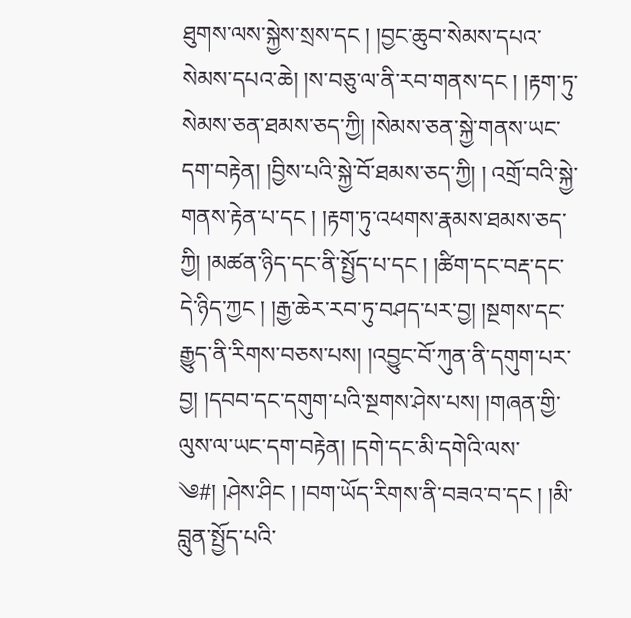ཐུགས་ལས་སྐྱེས་སྲས་དང ། །བྱང་ཆུབ་སེམས་དཔའ་སེམས་དཔའ་ཆེ། །ས་བཅུ་ལ་ནི་རབ་གནས་དང ། །རྟག་ཏུ་སེམས་ཅན་ཐམས་ཅད་ཀྱི། །སེམས་ཅན་སྐྱེ་གནས་ཡང་དག་བརྟེན། །བྱིས་པའི་སྐྱེ་བོ་ཐམས་ཅད་ཀྱི། ། འགྲོ་བའི་སྐྱེ་གནས་རྟེན་པ་དང ། །རྟག་ཏུ་འཕགས་རྣམས་ཐམས་ཅད་ཀྱི། །མཚན་ཉིད་དང་ནི་སྤྱོད་པ་དང ། །ཚིག་དང་བརྡ་དང་དེ་ཉིད་ཀྱང ། །རྒྱ་ཆེར་རབ་ཏུ་བཤད་པར་བྱ། །སྔགས་དང་རྒྱུད་ནི་རིགས་བཅས་པས། །འབྱུང་བོ་ཀུན་ནི་དགུག་པར་བྱ། །དབབ་དང་དགུག་པའི་སྔགས་ཤེས་པས། །གཞན་གྱི་ལུས་ལ་ཡང་དག་བརྟེན། །དགེ་དང་མི་དགེའི་ལས་
༄#། །ཤེས་ཤིང ། །བག་ཡོད་རིགས་ནི་བཟའ་བ་དང ། །མི་བླུན་སྤྱོད་པའི་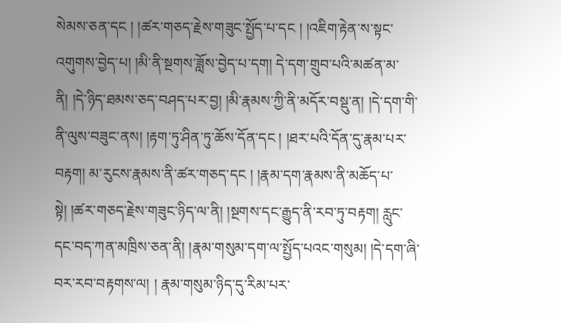སེམས་ཅན་དང ། །ཚར་གཅད་རྗེས་གཟུང་སྤྱོད་པ་དང ། །འཇིག་རྟེན་ས་སྟང་འགུགས་བྱེད་པ། །མི་ནི་སྔགས་ཟློས་བྱེད་པ་དག། དེ་དག་གྲུབ་པའི་མཚན་མ་ནི། །དེ་ཉིད་ཐམས་ཅད་བཤད་པར་བྱ། །མི་རྣམས་ཀྱི་ནི་མདོར་བསྡུ་ན། །དེ་དག་གི་ནི་ལུས་བཟུང་ནས། །རྟག་ཏུ་ཤིན་ཏུ་ཆོས་དོན་དང ། །ཐར་པའི་དོན་དུ་རྣམ་པར་བརྟག། མ་རུངས་རྣམས་ནི་ཚར་གཅད་དང ། །རྣམ་དག་རྣམས་ནི་མཆོད་པ་སྟེ། །ཚར་གཅད་རྗེས་གཟུང་ཉིད་ལ་ནི། །སྔགས་དང་རྒྱུད་ནི་རབ་ཏུ་བརྟག། རླུང་དང་བད་ཀན་མཁྲིས་ཅན་ནི། །རྣམ་གསུམ་དག་ལ་སྤྱོད་པའང་གསུམ། །དེ་དག་ཞི་བར་རབ་བརྟགས་ལ། ། རྣམ་གསུམ་ཉིད་དུ་རིམ་པར་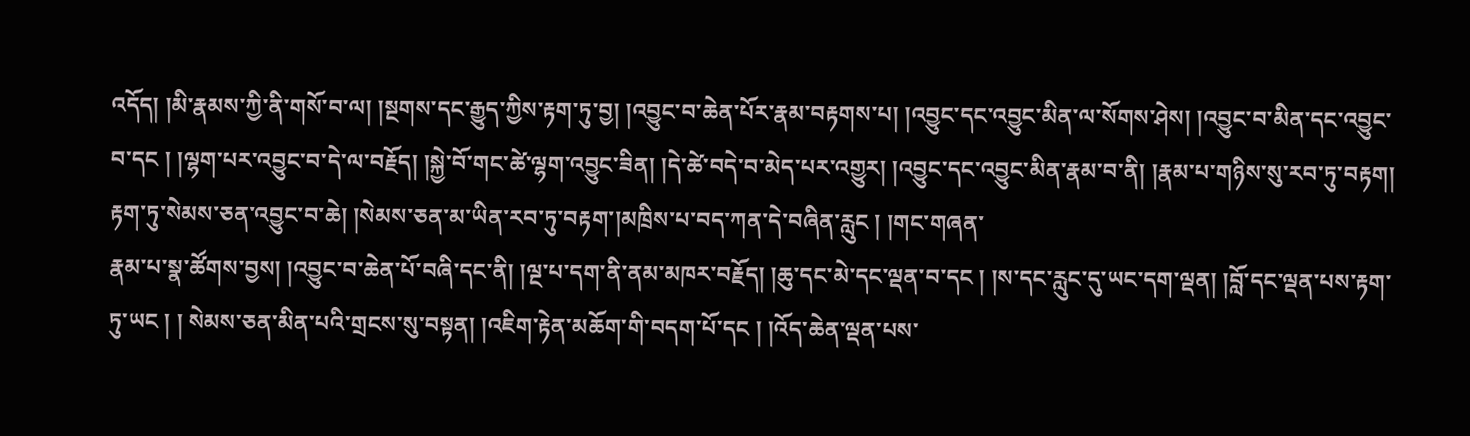འདོད། །མི་རྣམས་ཀྱི་ནི་གསོ་བ་ལ། །སྔགས་དང་རྒྱུད་ཀྱིས་རྟག་ཏུ་བྱ། །འབྱུང་བ་ཆེན་པོར་རྣམ་བརྟགས་པ། །འབྱུང་དང་འབྱུང་མིན་ལ་སོགས་ཤེས། །འབྱུང་བ་མིན་དང་འབྱུང་བ་དང ། །ལྷག་པར་འབྱུང་བ་དེ་ལ་བརྗོད། །སྐྱེ་བོ་གང་ཚེ་ལྷག་འབྱུང་ཟིན། །དེ་ཚེ་བདེ་བ་མེད་པར་འགྱུར། །འབྱུང་དང་འབྱུང་མིན་རྣམ་བ་ནི། །རྣམ་པ་གཉིས་སུ་རབ་ཏུ་བརྟག། རྟག་ཏུ་སེམས་ཅན་འབྱུང་བ་ཆེ། །སེམས་ཅན་མ་ཡིན་རབ་ཏུ་བརྟག་།མཁྲིས་པ་བད་ཀན་དེ་བཞིན་རླུང ། །གང་གཞན་
རྣམ་པ་སྣ་ཚོགས་བྱས། །འབྱུང་བ་ཆེན་པོ་བཞི་དང་ནི། །ལྔ་པ་དག་ནི་ནམ་མཁར་བརྗོད། །ཆུ་དང་མེ་དང་ལྡན་བ་དང ། །ས་དང་རླུང་དུ་ཡང་དག་ལྡན། །བློ་དང་ལྡན་པས་རྟག་ཏུ་ཡང ། ། སེམས་ཅན་མིན་པའི་གྲངས་སུ་བསྟན། །འཇིག་རྟེན་མཆོག་གི་བདག་པོ་དང ། །འོད་ཆེན་ལྡན་པས་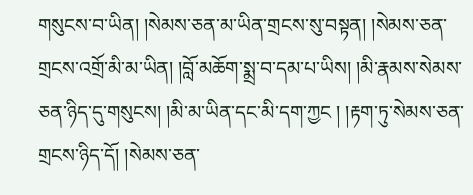གསུངས་བ་ཡིན། །སེམས་ཅན་མ་ཡིན་གྲངས་སུ་བསྟན། །སེམས་ཅན་གྲངས་འགྲོ་མི་མ་ཡིན། །བློ་མཆོག་སྨྲ་བ་དམ་པ་ཡིས། །མི་རྣམས་སེམས་ཅན་ཉིད་དུ་གསུངས། །མི་མ་ཡིན་དང་མི་དག་ཀྱང ། །རྟག་ཏུ་སེམས་ཅན་གྲངས་ཉིད་དོ། །སེམས་ཅན་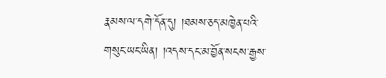རྣམས་ལ་དགེ་དོན་དུ། །ཐམས་ཅད་མཁྱེན་པའི་གསུང་ཡང་ཡིན། །འདས་དང་མ་བྱོན་སངས་རྒྱས་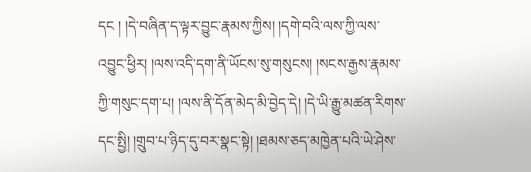དང ། །དེ་བཞིན་ད་ལྟར་བྱུང་རྣམས་ཀྱིས། །དགེ་བའི་ལས་ཀྱི་ལས་འབྱུང་ཕྱིར། །ལས་འདི་དག་ནི་ཡོངས་སུ་གསུངས། །སངས་རྒྱས་རྣམས་ཀྱི་གསུང་དག་པ། །ལས་ནི་དོན་མེད་མི་བྱེད་དེ། །དེ་ཡི་རྒྱུ་མཚན་རིགས་དང་སྤྱི། །གྲུབ་པ་ཉིད་དུ་བར་སྣང་སྟེ། །ཐམས་ཅད་མཁྱེན་པའི་ཡེ་ཤེས་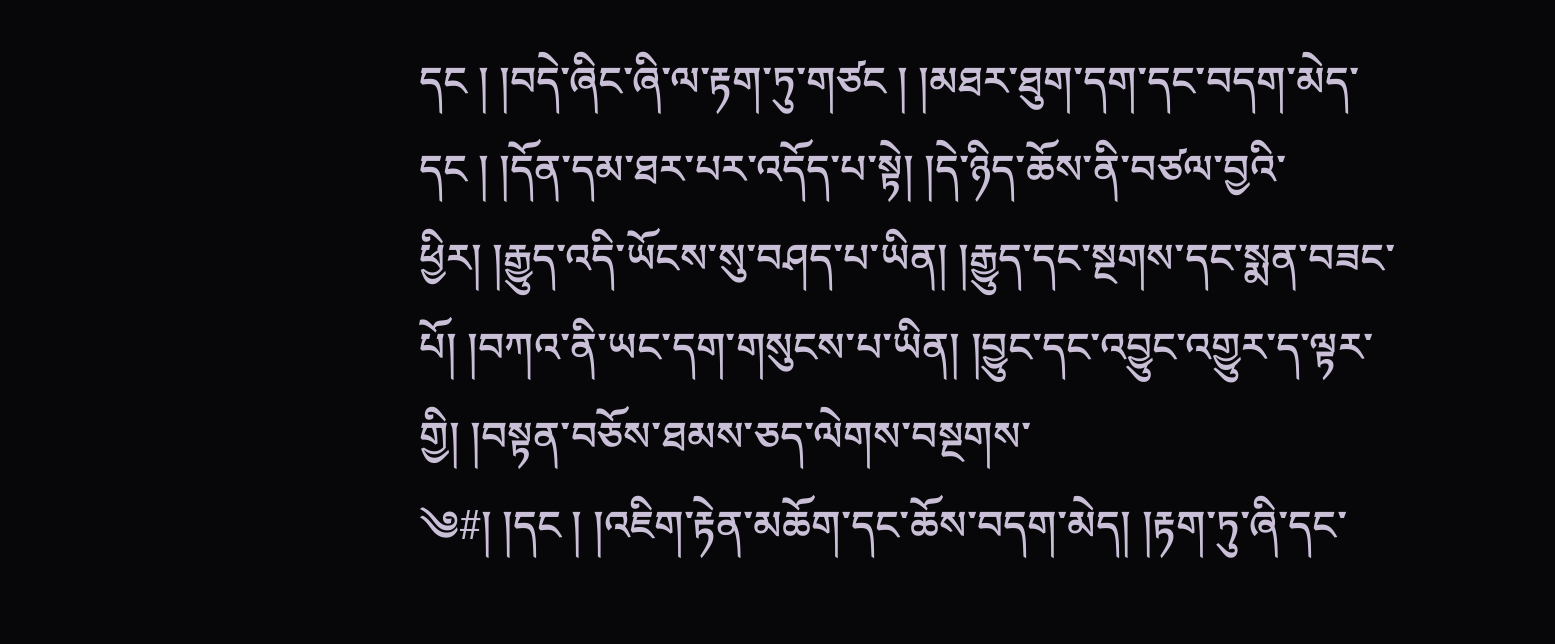དང ། །བདེ་ཞིང་ཞི་ལ་རྟག་ཏུ་གཙང ། །མཐར་ཐུག་དག་དང་བདག་མེད་དང ། །དོན་དམ་ཐར་པར་འདོད་པ་སྟེ། །དེ་ཉིད་ཆོས་ནི་བཙལ་བྱའི་ཕྱིར། །རྒྱུད་འདི་ཡོངས་སུ་བཤད་པ་ཡིན། །རྒྱུད་དང་སྔགས་དང་སྨན་བཟང་པོ། །བཀའ་ནི་ཡང་དག་གསུངས་པ་ཡིན། །བྱུང་དང་འབྱུང་འགྱུར་ད་ལྟར་གྱི། །བསྟན་བཅོས་ཐམས་ཅད་ལེགས་བསྔགས་
༄#། །དང ། །འཇིག་རྟེན་མཆོག་དང་ཆོས་བདག་མེད། །རྟག་ཏུ་ཞི་དང་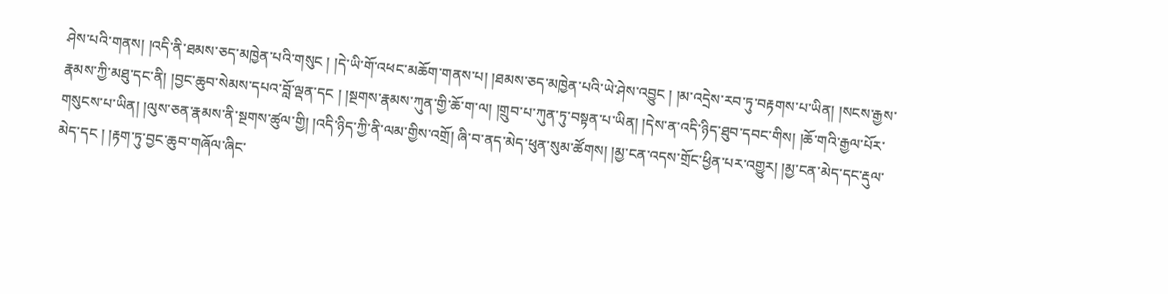ཤེས་པའི་གནས། །འདི་ནི་ཐམས་ཅད་མཁྱེན་པའི་གསུང ། །དེ་ཡི་གོ་འཕང་མཆོག་གནས་པ། །ཐམས་ཅད་མཁྱེན་པའི་ཡེ་ཤེས་འབྱུང ། །མ་འདྲེས་རབ་ཏུ་བརྟགས་པ་ཡིན། །སངས་རྒྱས་རྣམས་ཀྱི་མཐུ་དང་ནི། །བྱང་ཆུབ་སེམས་དཔའ་བློ་ལྡན་དང ། །སྔགས་རྣམས་ཀུན་གྱི་ཆོ་ག་ལ། །གྲུབ་པ་ཀུན་ཏུ་བསྟན་པ་ཡིན། །དེས་ན་འདི་ཉིད་ཐུབ་དབང་གིས། །ཆོ་གའི་རྒྱལ་པོར་གསུངས་པ་ཡིན། །ལུས་ཅན་རྣམས་ནི་སྔགས་ཚུལ་གྱི། །འདི་ཉིད་ཀྱི་ནི་ལམ་གྱིས་འགྲོ། ཞི་བ་ནད་མེད་ཕུན་སུམ་ཚོགས། །མྱ་ངན་འདས་གྲོང་ཕྱིན་པར་འགྱུར། །མྱ་ངན་མེད་དང་རྡུལ་མེད་དང ། །རྟག་ཏུ་བྱང་ཆུབ་གཞོལ་ཞིང་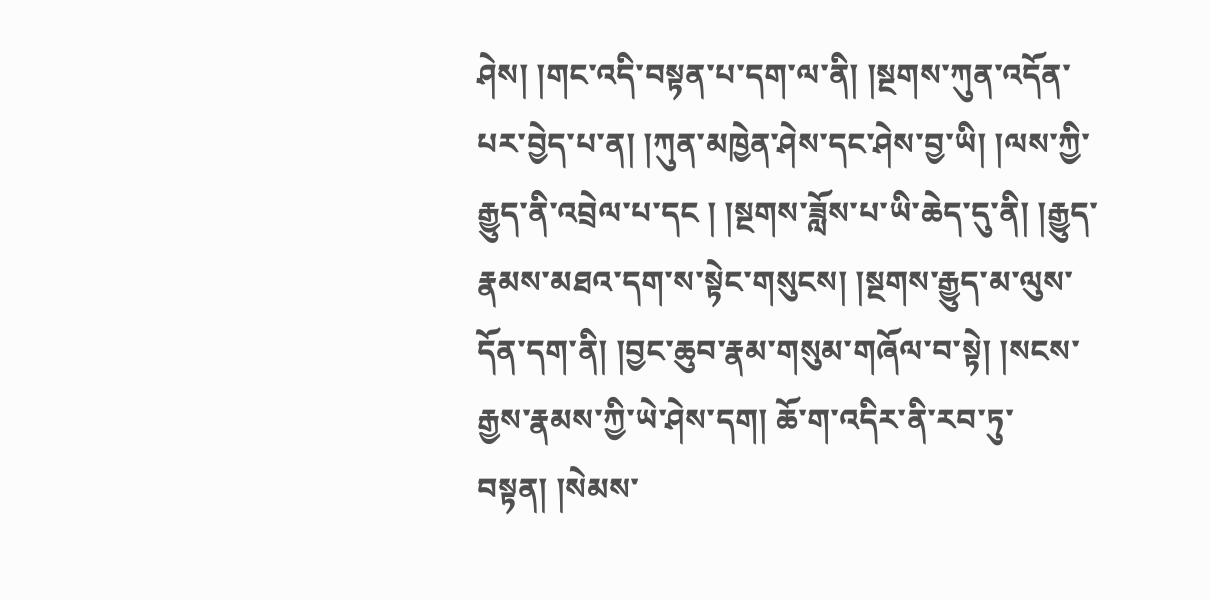ཤེས། །གང་འདི་བསྟན་པ་དག་ལ་ནི། །སྔགས་ཀུན་འདོན་པར་བྱེད་པ་ན། །ཀུན་མཁྱེན་ཤེས་དང་ཤེས་བྱ་ཡི། །ལས་ཀྱི་རྒྱུད་ནི་འབྲེལ་པ་དང ། །སྔགས་ཟློས་པ་ཡི་ཆེད་དུ་ནི། །རྒྱུད་རྣམས་མཐའ་དག་ས་སྟེང་གསུངས། །སྔགས་རྒྱུད་མ་ལུས་དོན་དག་ནི། །བྱང་ཆུབ་རྣམ་གསུམ་གཞོལ་བ་སྟེ། །སངས་རྒྱས་རྣམས་ཀྱི་ཡེ་ཤེས་དག། ཆོ་ག་འདིར་ནི་རབ་ཏུ་བསྟན། །སེམས་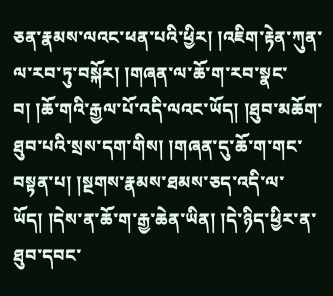ཅན་རྣམས་ལའང་ཕན་པའི་ཕྱིར། །འཇིག་རྟེན་ཀུན་ལ་རབ་ཏུ་བསྐོར། །གཞན་ལ་ཆོ་ག་རབ་སྣང་བ། །ཆོ་གའི་རྒྱལ་པོ་འདི་ལའང་ཡོད། །ཐུབ་མཆོག་
ཐུབ་པའི་སྲས་དག་གིས། །གཞན་དུ་ཆོ་ག་གང་བསྟན་པ། །སྔགས་རྣམས་ཐམས་ཅད་འདི་ལ་ཡོད། །དེས་ན་ཆོ་ག་རྒྱ་ཆེན་ཡིན། །དེ་ཉིད་ཕྱིར་ན་ཐུབ་དབང་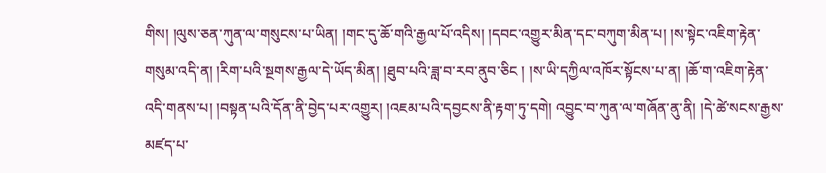གིས། །ལུས་ཅན་ཀུན་ལ་གསུངས་པ་ཡིན། །གང་དུ་ཆོ་གའི་རྒྱལ་པོ་འདིས། །དབང་འགྱུར་མིན་དང་བཀུག་མིན་པ། །ས་སྟེང་འཇིག་རྟེན་གསུམ་འདི་ན། །རིག་པའི་སྔགས་རྒྱལ་དེ་ཡོད་མིན། །ཐུབ་པའི་ཟླ་བ་རབ་ནུབ་ཅིང ། །ས་ཡི་དཀྱིལ་འཁོར་སྟོངས་པ་ན། །ཆོ་ག་འཇིག་རྟེན་འདི་གནས་པ། །བསྟན་པའི་དོན་ནི་བྱེད་པར་འགྱུར། །འཇམ་པའི་དབྱངས་ནི་རྟག་ཏུ་དགེ། འབྱུང་བ་ཀུན་ལ་གཞོན་ནུ་ནི། །དེ་ཚེ་སངས་རྒྱས་མཛད་པ་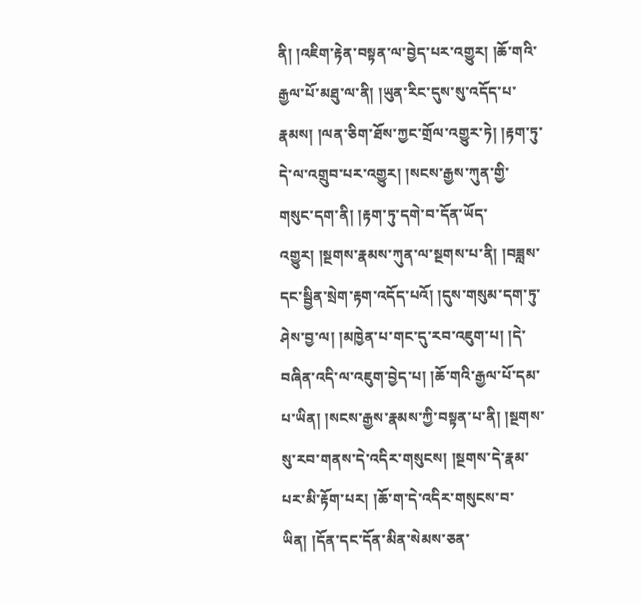ནི། །འཇིག་རྟེན་བསྟན་ལ་བྱེད་པར་འགྱུར། །ཆོ་གའི་རྒྱལ་པོ་མཐུ་ལ་ནི། །ཡུན་རིང་དུས་སུ་འདོད་པ་རྣམས། །ལན་ཅིག་ཐོས་ཀྱང་གྲོལ་འགྱུར་ཏེ། །རྟག་ཏུ་དེ་ལ་འགྲུབ་པར་འགྱུར། །སངས་རྒྱས་ཀུན་གྱི་གསུང་དག་ནི། །རྟག་ཏུ་དགེ་བ་དོན་ཡོད་འགྱུར། །སྔགས་རྣམས་ཀུན་ལ་སྔགས་པ་ནི། །བཟླས་དང་སྦྱིན་སྲེག་རྟག་འདོད་པའོ། །དུས་གསུམ་དག་ཏུ་ཤེས་བྱ་ལ། །མཁྱེན་པ་གང་དུ་རབ་འཇུག་པ། །དེ་བཞིན་འདི་ལ་འཇུག་བྱེད་པ། །ཆོ་གའི་རྒྱལ་པོ་དམ་པ་ཡིན། །སངས་རྒྱས་རྣམས་ཀྱི་བསྟན་པ་ནི། །སྔགས་སུ་རབ་གནས་དེ་འདིར་གསུངས། །སྔགས་དེ་རྣམ་པར་མི་རྟོག་པར། །ཆོ་ག་དེ་འདིར་གསུངས་བ་ཡིན། །དོན་དང་དོན་མིན་སེམས་ཅན་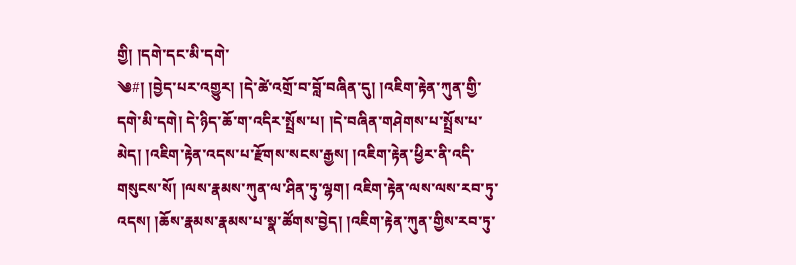གྱི། །དགེ་དང་མི་དགེ་
༄#། །བྱེད་པར་འགྱུར། །དེ་ཚེ་འགྲོ་བ་བློ་བཞིན་དུ། །འཇིག་རྟེན་ཀུན་གྱི་དགེ་མི་དགེ། དེ་ཉིད་ཆོ་ག་འདིར་སྤྲོས་པ། །དེ་བཞིན་གཤེགས་པ་སྤྲོས་པ་མེད། །འཇིག་རྟེན་འདས་པ་རྫོགས་སངས་རྒྱས། །འཇིག་རྟེན་ཕྱིར་ནི་འདི་གསུངས་སོ། །ལས་རྣམས་ཀུན་ལ་ཤིན་ཏུ་ལྷག། འཇིག་རྟེན་ལས་ལས་རབ་ཏུ་འདས། །ཆོས་རྣམས་རྣམས་པ་སྣ་ཚོགས་བྱེད། །འཇིག་རྟེན་ཀུན་གྱིས་རབ་ཏུ་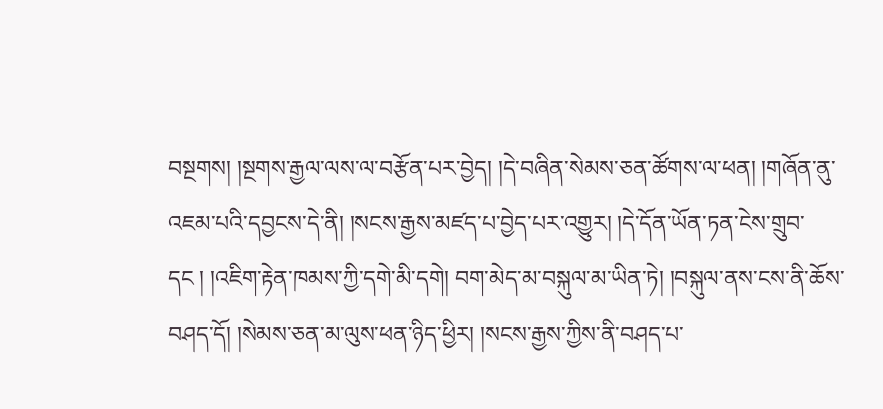བསྔགས། །སྔགས་རྒྱལ་ལས་ལ་བརྩོན་པར་བྱེད། །དེ་བཞིན་སེམས་ཅན་ཚོགས་ལ་ཕན། །གཞོན་ནུ་འཇམ་པའི་དབྱངས་དེ་ནི། །སངས་རྒྱས་མཛད་པ་བྱེད་པར་འགྱུར། །དེ་དོན་ཡོན་ཏན་ངེས་གྲུབ་དང ། །འཇིག་རྟེན་ཁམས་ཀྱི་དགེ་མི་དགེ། བག་མེད་མ་བསྐུལ་མ་ཡིན་ཏེ། །བསྐུལ་ནས་ངས་ནི་ཆོས་བཤད་དོ། །སེམས་ཅན་མ་ལུས་ཕན་ཉིད་ཕྱིར། །སངས་རྒྱས་ཀྱིས་ནི་བཤད་པ་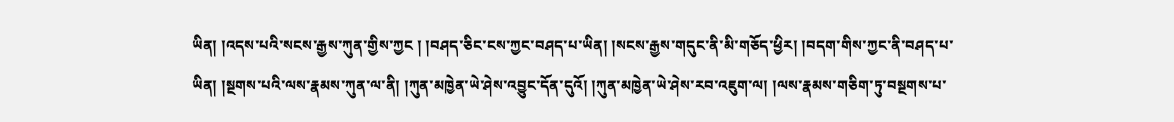ཡིན། །འདས་པའི་སངས་རྒྱས་ཀུན་གྱིས་ཀྱང ། །བཤད་ཅིང་ངས་ཀྱང་བཤད་པ་ཡིན། །སངས་རྒྱས་གདུང་ནི་མི་གཅོད་ཕྱིར། །བདག་གིས་ཀྱང་ནི་བཤད་པ་ཡིན། །སྔགས་པའི་ལས་རྣམས་ཀུན་ལ་ནི། །ཀུན་མཁྱེན་ཡེ་ཤེས་འབྱུང་དོན་དུའོ། །ཀུན་མཁྱེན་ཡེ་ཤེས་རབ་འཇུག་ལ། །ལས་རྣམས་གཅིག་ཏུ་བསྔགས་པ་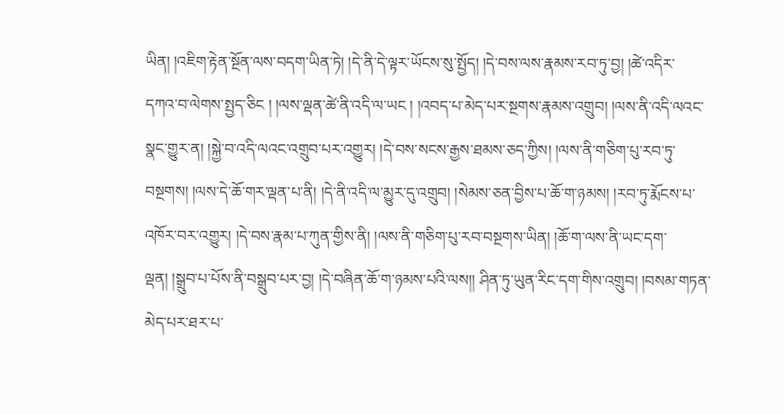ཡིན། །འཇིག་རྟེན་སྔོན་ལས་བདག་ཡིན་ཏེ། །དེ་ནི་དེ་ལྟར་ཡོངས་སུ་སྤྱོད། །དེ་བས་ལས་རྣམས་རབ་ཏུ་བྱ། །ཚེ་འདིར་
དཀའ་བ་ལེགས་སྤྱད་ཅིང ། །ལས་ལྡན་ཚེ་ནི་འདི་ལ་ཡང ། །འབད་པ་མེད་པར་སྔགས་རྣམས་འགྲུབ། །ལས་ནི་འདི་ལའང་སྣང་གྱུར་ན། །སྐྱེ་བ་འདི་ལའང་འགྲུབ་པར་འགྱུར། །དེ་བས་སངས་རྒྱས་ཐམས་ཅད་ཀྱིས། །ལས་ནི་གཅིག་པུ་རབ་ཏུ་བསྔགས། །ལས་དེ་ཆོ་གར་ལྡན་པ་ནི། །དེ་ནི་འདི་ལ་མྱུར་དུ་འགྲུབ། །སེམས་ཅན་བྱིས་པ་ཆོ་ག་ཉམས། །རབ་ཏུ་རྨོངས་པ་འཁོར་བར་འགྱུར། །དེ་བས་རྣམ་པ་ཀུན་གྱིས་ནི། །ལས་ནི་གཅིག་པུ་རབ་བསྔགས་ཡིན། །ཆོ་ག་ལས་ནི་ཡང་དག་ལྡན། །སྒྲུབ་པ་པོས་ནི་བསྒྲུབ་པར་བྱ། །དེ་བཞིན་ཆོ་ག་ཉམས་པའི་ལས།། ཤིན་ཏུ་ཡུན་རིང་དག་གིས་འགྲུབ། །བསམ་གཏན་མེད་པར་ཐར་པ་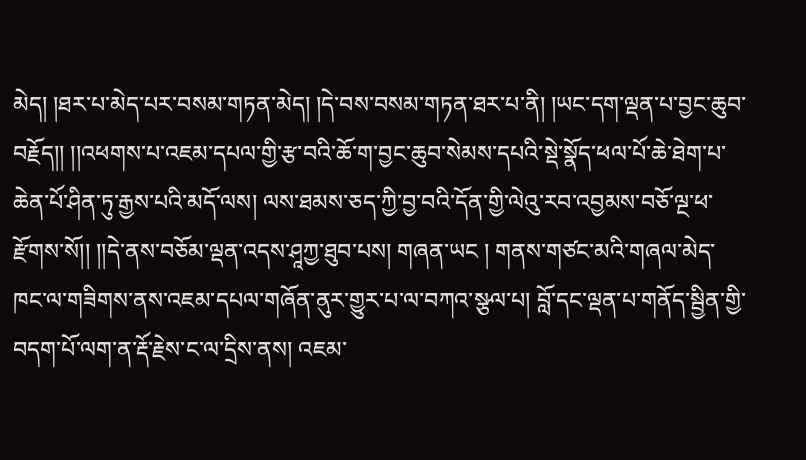མེད། །ཐར་པ་མེད་པར་བསམ་གཏན་མེད། །དེ་བས་བསམ་གཏན་ཐར་པ་ནི། །ཡང་དག་ལྡན་པ་བྱང་ཆུབ་བརྗོད།། །།འཕགས་པ་འཇམ་དཔལ་གྱི་རྩ་བའི་ཆོ་ག་བྱང་ཆུབ་སེམས་དཔའི་སྡེ་སྣོད་ཕལ་པོ་ཆེ་ཐེག་པ་ཆེན་པོ་ཤིན་ཏུ་རྒྱས་པའི་མདོ་ལས། ལས་ཐམས་ཅད་ཀྱི་བྱ་བའི་དོན་གྱི་ལེའུ་རབ་འབྱམས་བཅོ་ལྔ་ཕ་རྫོགས་སོ།། །།དེ་ནས་བཅོམ་ལྡན་འདས་ཤཱཀྱ་ཐུབ་པས། གཞན་ཡང ། གནས་གཙང་མའི་གཞལ་མེད་ཁང་ལ་གཟིགས་ནས་འཇམ་དཔལ་གཞོན་ནུར་གྱུར་པ་ལ་བཀའ་སྩལ་པ། བློ་དང་ལྡན་པ་གནོད་སྦྱིན་གྱི་བདག་པོ་ལག་ན་རྡོ་རྗེས་ང་ལ་དྲིས་ནས། འཇམ་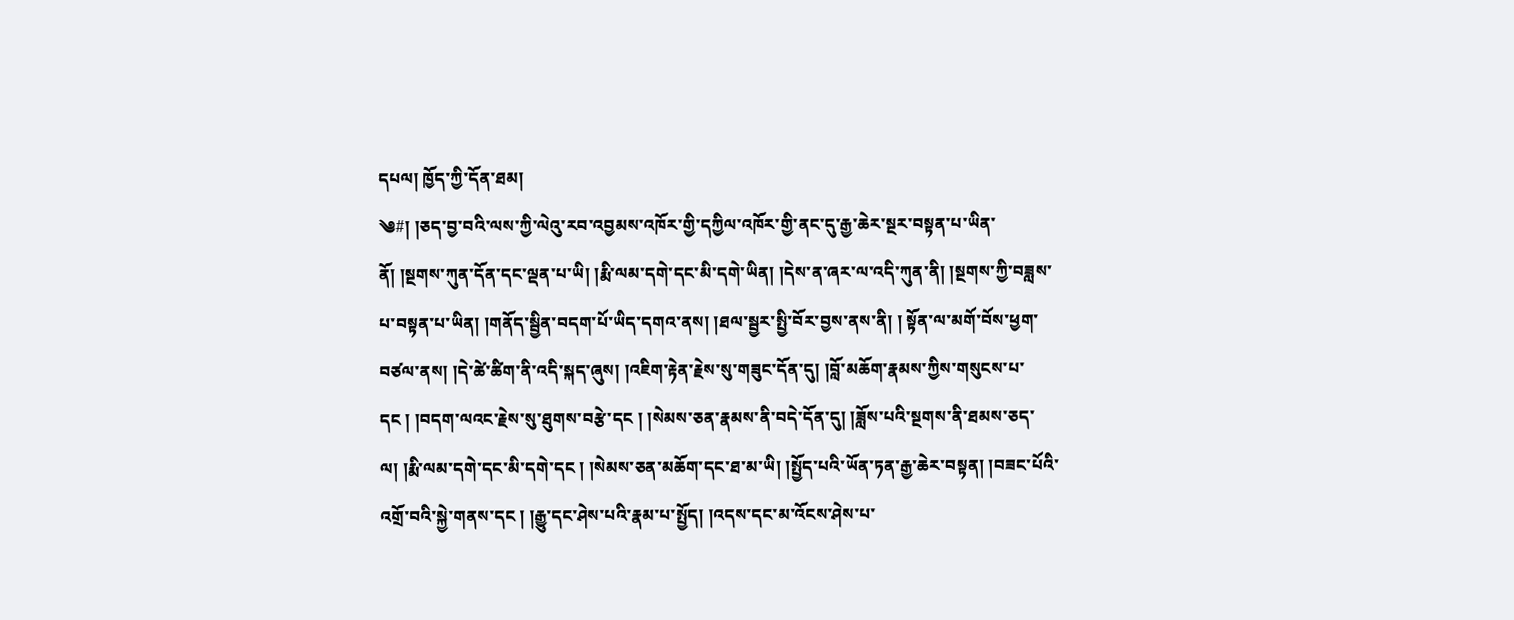དཔལ། ཁྱོད་ཀྱི་དོན་ཐམ།
༄#། །ཅད་བྱ་བའི་ལས་ཀྱི་ལེའུ་རབ་འབྱམས་འཁོར་གྱི་དཀྱིལ་འཁོར་གྱི་ནང་དུ་རྒྱ་ཆེར་སྔར་བསྟན་པ་ཡིན་ནོ། །སྔགས་ཀུན་དོན་དང་ལྡན་པ་ཡི། །རྨི་ལམ་དགེ་དང་མི་དགེ་ཡིན། །དེས་ན་ཞར་ལ་འདི་ཀུན་ནི། །སྔགས་ཀྱི་བཟླས་པ་བསྟན་པ་ཡིན། །གནོད་སྦྱིན་བདག་པོ་ཡིད་དགའ་ནས། །ཐལ་སྦྱར་སྤྱི་བོར་བྱས་ནས་ནི། ། སྟོན་ལ་མགོ་བོས་ཕྱག་བཙལ་ནས། །དེ་ཚེ་ཚིག་ནི་འདི་སྐད་ཞུས། །འཇིག་རྟེན་རྗེས་སུ་གཟུང་དོན་དུ། །བློ་མཆོག་རྣམས་ཀྱིས་གསུངས་པ་དང ། །བདག་ལའང་རྗེས་སུ་ཐུགས་བརྩེ་དང ། །སེམས་ཅན་རྣམས་ནི་བདེ་དོན་དུ། །ཟློས་པའི་སྔགས་ནི་ཐམས་ཅད་ལ། །རྨི་ལམ་དགེ་དང་མི་དགེ་དང ། །སེམས་ཅན་མཆོག་དང་ཐ་མ་ཡི། །སྤྱོད་པའི་ཡོན་ཏན་རྒྱ་ཆེར་བསྟན། །བཟང་པོའི་འགྲོ་བའི་སྐྱེ་གནས་དང ། །རྒྱུ་དང་ཤེས་པའི་རྣམ་པ་སྤྱོད། །འདས་དང་མ་འོངས་ཤེས་པ་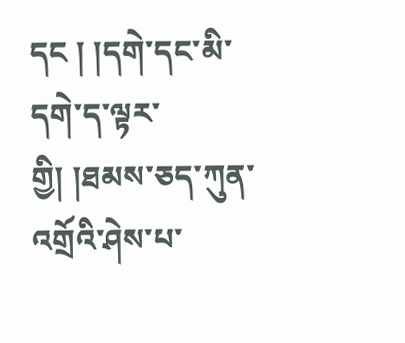དང ། །དགེ་དང་མི་དགེ་ད་ལྟར་གྱི། །ཐམས་ཅད་ཀུན་འགྲོའི་ཤེས་པ་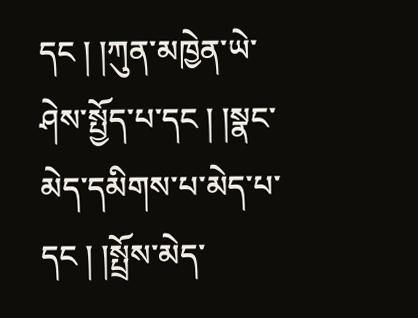དང ། །ཀུན་མཁྱེན་ཡེ་ཤེས་སྤྱོད་པ་དང ། །སྣང་མེད་དམིགས་པ་མེད་པ་དང ། །སྤྲོས་མེད་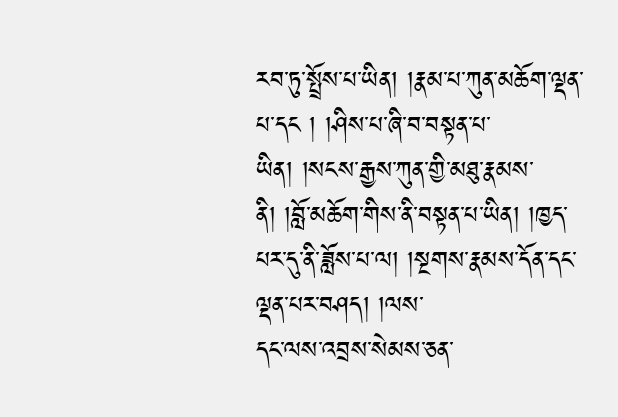རབ་ཏུ་སྤྲོས་པ་ཡིན། །རྣམ་པ་ཀུན་མཆོག་ལྡན་པ་དང ། །ཤིས་པ་ཞི་བ་བསྟན་པ་ཡིན། །སངས་རྒྱས་ཀུན་གྱི་མཐུ་རྣམས་ནི། །བློ་མཆོག་གིས་ནི་བསྟན་པ་ཡིན། །ཁྱད་པར་དུ་ནི་ཟློས་པ་ལ། །སྔགས་རྣམས་དོན་དང་ལྡན་པར་བཤད། །ལས་
དང་ལས་འབྲས་སེམས་ཅན་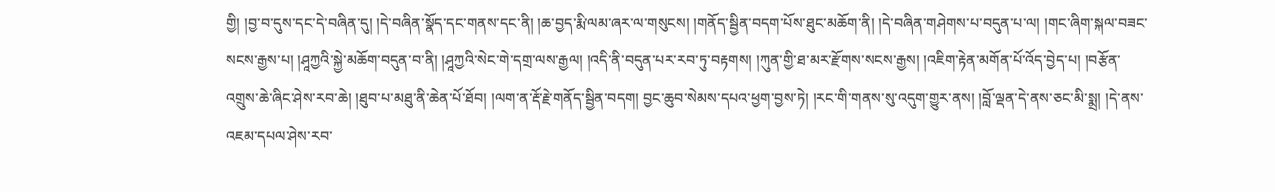གྱི། །བྱ་བ་དུས་དང་དེ་བཞིན་དུ། །དེ་བཞིན་སྣོད་དང་གནས་དང་ནི། །ཆ་བྱད་རྨི་ལམ་ཞར་ལ་གསུངས། །གནོད་སྦྱིན་བདག་པོས་ཐུང་མཆོག་ནི། །དེ་བཞིན་གཤེགས་པ་བདུན་པ་ལ། །གང་ཞིག་སྐལ་བཟང་སངས་རྒྱས་པ། །ཤཱཀྱའི་སྐྱེ་མཆོག་བདུན་བ་ནི། །ཤཱཀྱའི་སེང་གེ་དགྲ་ལས་རྒྱལ། །འདི་ནི་བདུན་པར་རབ་ཏུ་བརྟགས། །ཀུན་གྱི་ཐ་མར་རྫོགས་སངས་རྒྱས། །འཇིག་རྟེན་མགོན་པོ་འོད་བྱེད་པ། །བརྩོན་འགྲུས་ཆེ་ཞིང་ཤེས་རབ་ཆེ། །ཐུབ་པ་མཐུ་ནི་ཆེན་པོ་ཐོབ། །ལག་ན་རྡོ་རྗེ་གནོད་སྦྱིན་བདག། བྱང་ཆུབ་སེམས་དཔའ་ཕྱག་བྱས་ཏེ། །རང་གི་གནས་སུ་འདུག་གྱུར་ནས། །བློ་ལྡན་དེ་ནས་ཅང་མི་སྨྲ། །དེ་ནས་འཇམ་དཔལ་ཤེས་རབ་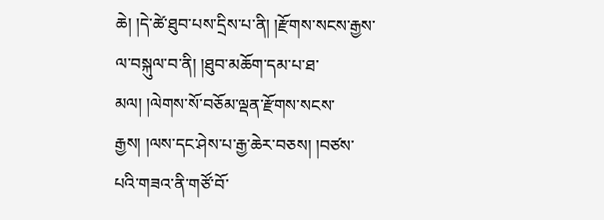ཆེ། །དེ་ཚེ་ཐུབ་པས་དྲིས་པ་ནི། །རྫོགས་སངས་རྒྱས་ལ་བསྐུལ་བ་ནི། །ཐུབ་མཆོག་དམ་པ་ཐ་མལ། །ལེགས་སོ་བཅོམ་ལྡན་རྫོགས་སངས་རྒྱས། །ལས་དང་ཤེས་པ་རྒྱ་ཆེར་བཅས། །བཙས་པའི་གཟའ་ནི་གཙོ་བོ་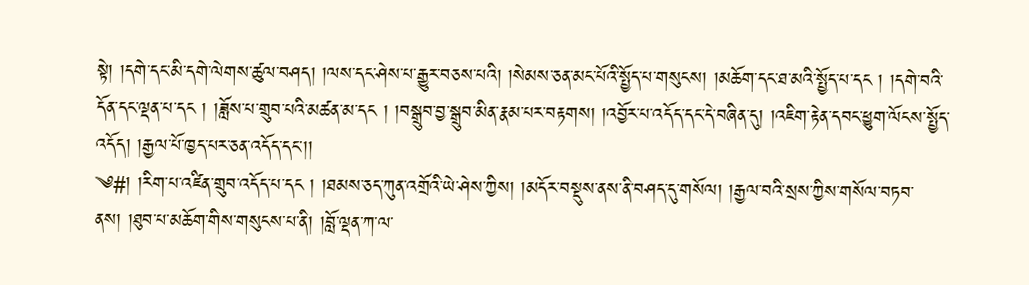སྟེ། །དགེ་དང་མི་དགེ་ལེགས་ཚུལ་བཤད། །ལས་དང་ཤེས་པ་རྒྱུར་བཅས་པའི། །སེམས་ཅན་མང་པོའི་སྤྱོད་པ་གསུངས། །མཆོག་དང་ཐ་མའི་སྤྱོད་པ་དང ། །དགེ་བའི་དོན་དང་ལྡན་པ་དང ། །ཟློས་པ་གྲུབ་པའི་མཚན་མ་དང ། །བསྒྲུབ་བྱ་སྒྲུབ་མིན་རྣམ་པར་བརྟགས། །འབྱོར་པ་འདོད་དང་དེ་བཞིན་དུ། །འཇིག་རྟེན་དབང་ཕྱུག་ལོངས་སྤྱོད་འདོད། །རྒྱལ་པོ་ཁྱད་པར་ཅན་འདོད་དང་།།
༄#། །རིག་པ་འཛིན་གྲུབ་འདོད་པ་དང ། །ཐམས་ཅད་ཀུན་འགྲོའི་ཡེ་ཤེས་ཀྱིས། །མདོར་བསྡུས་ནས་ནི་བཤད་དུ་གསོལ། །རྒྱལ་བའི་སྲས་ཀྱིས་གསོལ་བཏབ་ནས། །ཐུབ་པ་མཆོག་གིས་གསུངས་པ་ནི། །བློ་ལྡན་ཀ་ལ་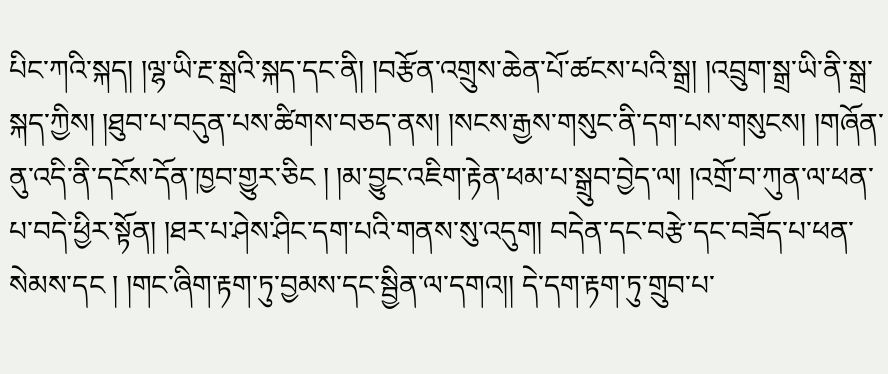པིང་ཀའི་སྐད། །ལྷ་ཡི་རྔ་སྒྲའི་སྐད་དང་ནི། །བརྩོན་འགྲུས་ཆེན་པོ་ཚངས་པའི་སྒྲ། །འབྲུག་སྒྲ་ཡི་ནི་སྒྲ་སྐད་ཀྱིས། །ཐུབ་པ་བདུན་པས་ཚིགས་བཅད་ནས། །སངས་རྒྱས་གསུང་ནི་དག་པས་གསུངས། །གཞོན་ནུ་འདི་ནི་དངོས་དོན་ཁྱབ་གྱུར་ཅིང ། །མ་བྱུང་འཇིག་རྟེན་ཕམ་པ་སྒྲུབ་བྱེད་ལ། །འགྲོ་བ་ཀུན་ལ་ཕན་པ་བདེ་ཕྱིར་སྟོན། །ཐར་པ་ཤེས་ཤིང་དག་པའི་གནས་སུ་འདུག། བདེན་དང་བརྩེ་དང་བཟོད་པ་ཕན་སེམས་དང ། །གང་ཞིག་རྟག་ཏུ་བྱམས་དང་སྦྱིན་ལ་དགའ།། དེ་དག་རྟག་ཏུ་གྲུབ་པ་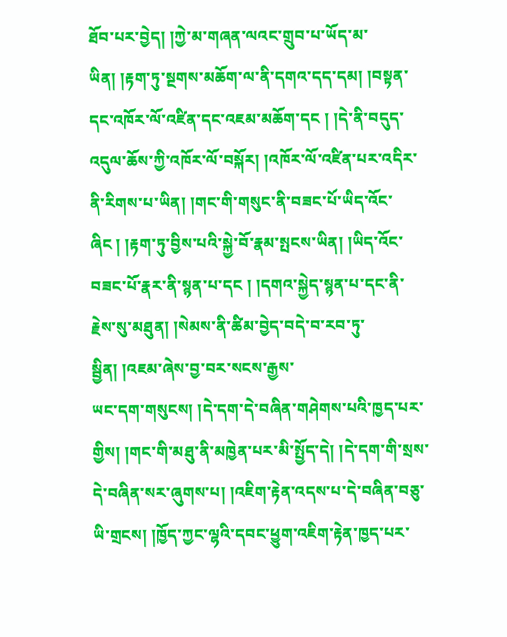ཐོབ་པར་བྱེད། །ཀྱེ་མ་གཞན་ལའང་གྲུབ་པ་ཡོད་མ་ཡིན། །རྟག་ཏུ་སྔགས་མཆོག་ལ་ནི་དགའ་དད་དམ། །བསྟན་དང་འཁོར་ལོ་འཛིན་དང་འཇམ་མཆོག་དང ། །དེ་ནི་བདུད་འདུལ་ཆོས་ཀྱི་འཁོར་ལོ་བསྐོར། །འཁོར་ལོ་འཛིན་པར་འདིར་ནི་རིགས་པ་ཡིན། །གང་གི་གསུང་ནི་བཟང་པོ་ཡིད་འོང་ཞིང ། །རྟག་ཏུ་བྱིས་པའི་སྐྱེ་བོ་རྣམ་སྤངས་ཡིན། །ཡིད་འོང་བཟང་པོ་རྣར་ནི་སྙན་པ་དང ། །དགའ་སྐྱེད་སྙན་པ་དང་ནི་རྗེས་སུ་མཐུན། །སེམས་ནི་ཚིམ་བྱེད་བདེ་བ་རབ་ཏུ་སྦྱིན། །འཇམ་ཞེས་བྱ་བར་སངས་རྒྱས་
ཡང་དག་གསུངས། །དེ་དག་དེ་བཞིན་གཤེགས་པའི་ཁྱད་པར་གྱིས། །གང་གི་མཐུ་ནི་མཁྱེན་པར་མི་སྤྱོད་དེ། །དེ་དག་གི་སྲས་དེ་བཞིན་སར་ཞུགས་པ། །འཇིག་རྟེན་འདས་པ་དེ་བཞིན་བཅུ་ཡི་གྲངས། །ཁྱོད་ཀྱང་ལྷའི་དབང་ཕྱུག་འཇིག་རྟེན་ཁྱད་པར་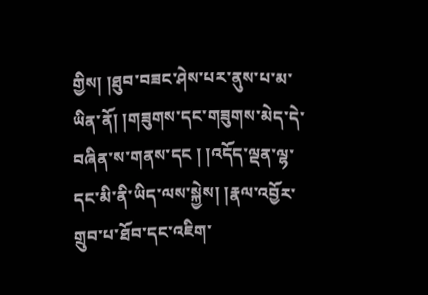གྱིས། །ཐུབ་བཟང་ཤེས་པར་ནུས་པ་མ་ཡིན་ནོ། །གཟུགས་དང་གཟུགས་མེད་དེ་བཞིན་ས་གནས་དང ། །འདོད་ལྡན་ལྷ་དང་མི་ནི་ཡིད་ལས་སྐྱེས། །རྣལ་འབྱོར་གྲུབ་པ་ཐོབ་དང་འཇིག་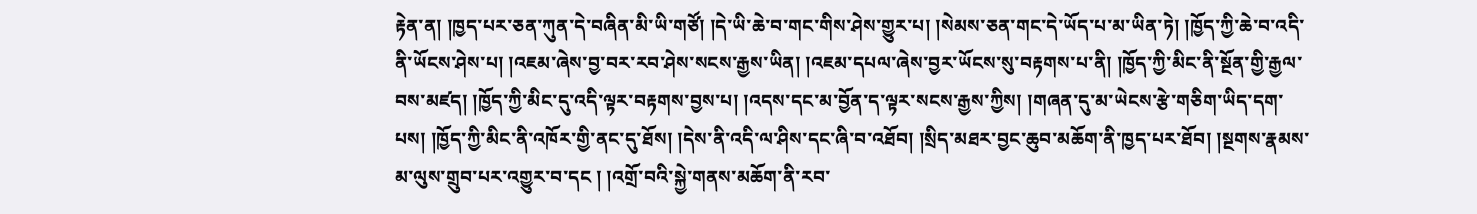རྟེན་ན། །ཁྱད་པར་ཅན་ཀུན་དེ་བཞིན་མི་ཡི་གཙོ། །དེ་ཡི་ཆེ་བ་གང་གིས་ཤེས་གྱུར་པ། །སེམས་ཅན་གང་དེ་ཡོད་པ་མ་ཡིན་ཏེ། །ཁྱོད་ཀྱི་ཆེ་བ་འདི་ནི་ཡོངས་ཤེས་པ། །འཇམ་ཞེས་བྱ་བར་རབ་ཤེས་སངས་རྒྱས་ཡིན། །འཇམ་དཔལ་ཞེས་བྱར་ཡོངས་སུ་བརྟགས་པ་ནི། །ཁྱོད་ཀྱི་མིང་ནི་སྔོན་གྱི་རྒྱལ་བས་མཛད། །ཁྱོད་ཀྱི་མིང་དུ་འདི་ལྟར་བརྟགས་བྱས་པ། །འདས་དང་མ་བྱོན་ད་ལྟར་སངས་རྒྱས་ཀྱིས། །གཞན་དུ་མ་ཡེངས་རྩེ་གཅིག་ཡིད་དག་པས། །ཁྱོད་ཀྱི་མིང་ནི་འཁོར་གྱི་ནང་དུ་ཐོས། །དེས་ནི་འདི་ལ་ཤིས་དང་ཞི་བ་འཐོབ། །སྲིད་མཐར་བྱང་ཆུབ་མཆོག་ནི་ཁྱད་པར་ཐོབ། །སྔགས་རྣམས་མ་ལུས་གྲུབ་པར་འགྱུར་བ་དང ། །འགྲོ་བའི་སྐྱེ་གནས་མཆོག་ནི་རབ་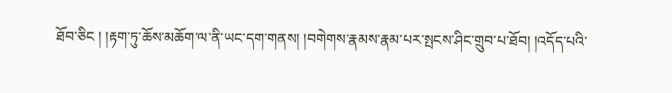ཐོབ་ཅིང ། །རྟག་ཏུ་ཆོས་མཆོག་ལ་ནི་ཡང་དག་གནས། །བགེགས་རྣམས་རྣམ་པར་སྤངས་ཤིང་གྲུབ་པ་ཐོབ། །འདོད་པའི་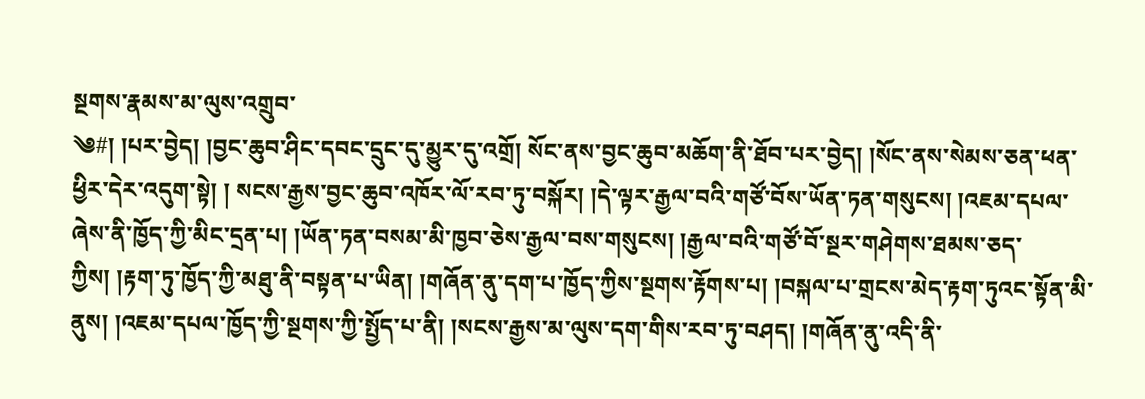སྔགས་རྣམས་མ་ལུས་འགྲུབ་
༄#། །པར་བྱེད། །བྱང་ཆུབ་ཤིང་དབང་དྲུང་དུ་མྱུར་དུ་འགྲོ། སོང་ནས་བྱང་ཆུབ་མཆོག་ནི་ཐོབ་པར་བྱེད། །སོང་ནས་སེམས་ཅན་ཕན་ཕྱིར་དེར་འདུག་སྟེ། ། སངས་རྒྱས་བྱང་ཆུབ་འཁོར་ལོ་རབ་ཏུ་བསྐོར། །དེ་ལྟར་རྒྱལ་བའི་གཙོ་བོས་ཡོན་ཏན་གསུངས། །འཇམ་དཔལ་ཞེས་ནི་ཁྱོད་ཀྱི་མིང་དྲན་པ། །ཡོན་ཏན་བསམ་མི་ཁྱབ་ཅེས་རྒྱལ་བས་གསུངས། །རྒྱལ་བའི་གཙོ་བོ་སྔར་གཤེགས་ཐམས་ཅད་ཀྱིས། །རྟག་ཏུ་ཁྱོད་ཀྱི་མཐུ་ནི་བསྟན་པ་ཡིན། །གཞོན་ནུ་དག་པ་ཁྱོད་ཀྱིས་སྔགས་རྟོགས་པ། །བསྐལ་པ་གྲངས་མེད་རྟག་ཏུའང་སྟོན་མི་ནུས། །འཇམ་དཔལ་ཁྱོད་ཀྱི་སྔགས་ཀྱི་སྤྱོད་པ་ནི། །སངས་རྒྱས་མ་ལུས་དག་གིས་རབ་ཏུ་བཤད། །གཞོན་ནུ་འདི་ནི་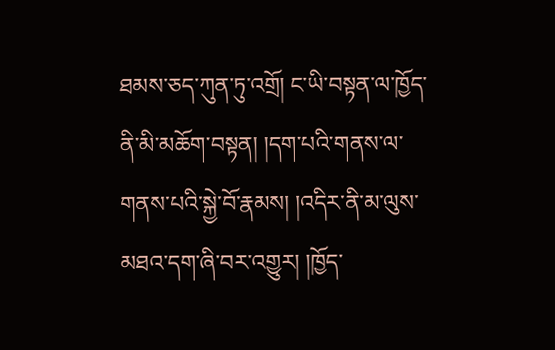ཐམས་ཅད་ཀུན་ཏུ་འགྲོ། ང་ཡི་བསྟན་ལ་ཁྱོད་ནི་མི་མཆོག་བསྟན། །དག་པའི་གནས་ལ་གནས་པའི་སྐྱེ་བོ་རྣམས། །འདིར་ནི་མ་ལུས་མཐའ་དག་ཞི་བར་འགྱུར། །ཁྱོད་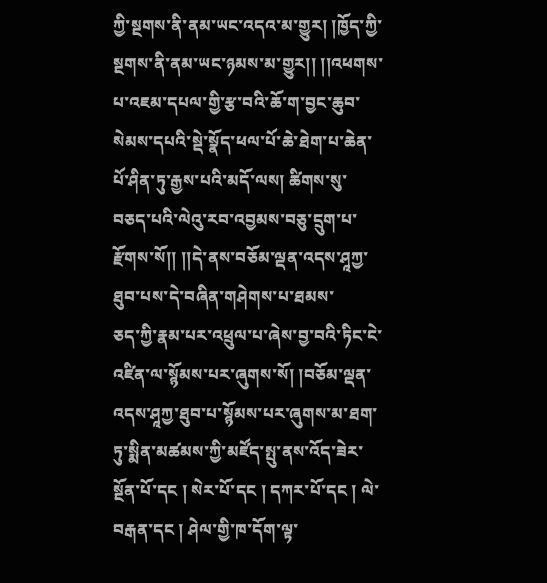ཀྱི་སྔགས་ནི་ནམ་ཡང་འདའ་མ་གྱུར། །ཁྱོད་ཀྱི་སྔགས་ནི་ནམ་ཡང་ཉམས་མ་གྱུར།། །།འཕགས་པ་འཇམ་དཔལ་གྱི་རྩ་བའི་ཆོ་ག་བྱང་ཆུབ་སེམས་དཔའི་སྡེ་སྣོད་ཕལ་པོ་ཆེ་ཐེག་པ་ཆེན་པོ་ཤིན་ཏུ་རྒྱས་པའི་མདོ་ལས། ཚིགས་སུ་བཅད་པའི་ལེའུ་རབ་འབྱམས་བཅུ་དྲུག་པ་རྫོགས་སོ།། །།དེ་ནས་བཅོམ་ལྡན་འདས་ཤཱཀྱ་ཐུབ་པས་དེ་བཞིན་གཤེགས་པ་ཐམས་
ཅད་ཀྱི་རྣམ་པར་འཕྲུལ་པ་ཞེས་བྱ་བའི་ཏིང་ངེ་འཛིན་ལ་སྙོམས་པར་ཞུགས་སོ། །བཅོམ་ལྡན་འདས་ཤཱཀྱ་ཐུབ་པ་སྙོམས་པར་ཞུགས་མ་ཐག་ཏུ་སྨིན་མཚམས་ཀྱི་མཛོད་སྤུ་ནས་འོད་ཟེར་སྔོན་པོ་དང ། སེར་པོ་དང ། དཀར་པོ་དང ། ལེ་བརྒན་དང ། ཤེལ་གྱི་ཁ་དོག་ལྟ་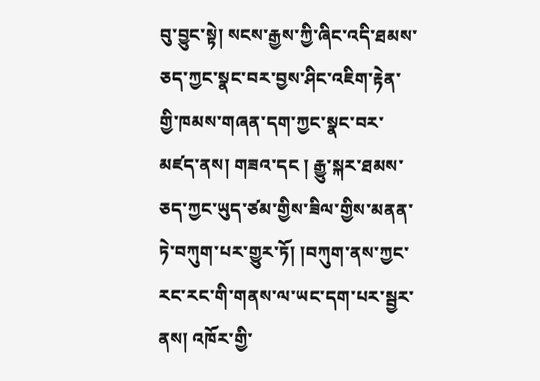བུ་བྱུང་སྟེ། སངས་རྒྱས་ཀྱི་ཞིང་འདི་ཐམས་ཅད་ཀྱང་སྣང་བར་བྱས་ཤིང་འཇིག་རྟེན་གྱི་ཁམས་གཞན་དག་ཀྱང་སྣང་བར་མཛད་ནས། གཟའ་དང ། རྒྱུ་སྐར་ཐམས་ཅད་ཀྱང་ཡུད་ཙམ་གྱིས་ཟིལ་གྱིས་མནན་ཏེ་བཀུག་པར་གྱུར་ཏོ། །བཀུག་ནས་ཀྱང་རང་རང་གི་གནས་ལ་ཡང་དག་པར་སྦྱར་ནས། འཁོར་གྱི་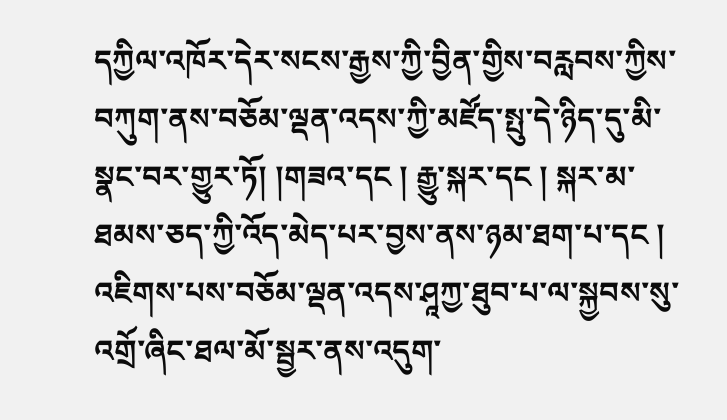དཀྱིལ་འཁོར་དེར་སངས་རྒྱས་ཀྱི་བྱིན་གྱིས་བརླབས་ཀྱིས་བཀུག་ནས་བཅོམ་ལྡན་འདས་ཀྱི་མཛོད་སྤུ་དེ་ཉིད་དུ་མི་སྣང་བར་གྱུར་ཏོ། །གཟའ་དང ། རྒྱུ་སྐར་དང ། སྐར་མ་ཐམས་ཅད་ཀྱི་འོད་མེད་པར་བྱས་ནས་ཉམ་ཐག་པ་དང ། འཇིགས་པས་བཅོམ་ལྡན་འདས་ཤཱཀྱ་ཐུབ་པ་ལ་སྐྱབས་སུ་འགྲོ་ཞིང་ཐལ་མོ་སྦྱར་ནས་འདུག་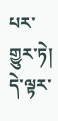པར་གྱུར་ཏེ། དེ་ལྟར་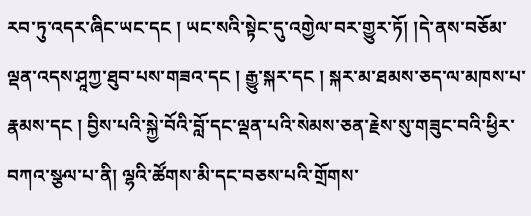རབ་ཏུ་འདར་ཞིང་ཡང་དང ། ཡང་སའི་སྟེང་དུ་འགྱེལ་བར་གྱུར་ཏོ། །དེ་ནས་བཅོམ་ལྡན་འདས་ཤཱཀྱ་ཐུབ་པས་གཟའ་དང ། རྒྱུ་སྐར་དང ། སྐར་མ་ཐམས་ཅད་ལ་མཁས་པ་རྣམས་དང ། བྱིས་པའི་སྐྱེ་བོའི་བློ་དང་ལྡན་པའི་སེམས་ཅན་རྗེས་སུ་གཟུང་བའི་ཕྱིར་བཀའ་སྩལ་པ་ནི། ལྷའི་ཚོགས་མི་དང་བཅས་པའི་གྲོགས་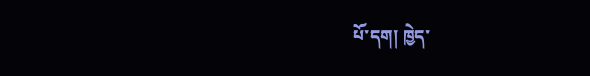པོ་དག། ཁྱེད་